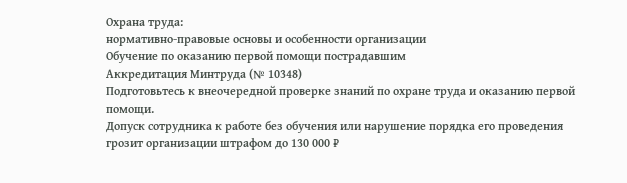Охрана труда:
нормативно-правовые основы и особенности организации
Обучение по оказанию первой помощи пострадавшим
Аккредитация Минтруда (№ 10348)
Подготовьтесь к внеочередной проверке знаний по охране труда и оказанию первой помощи.
Допуск сотрудника к работе без обучения или нарушение порядка его проведения
грозит организации штрафом до 130 000 ₽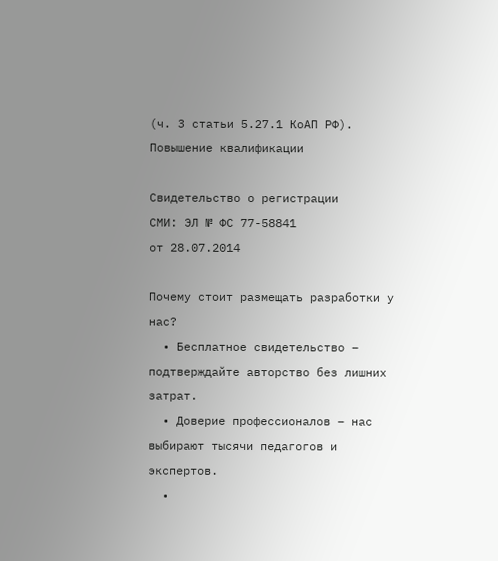(ч. 3 статьи 5.27.1 КоАП РФ).
Повышение квалификации

Свидетельство о регистрации
СМИ: ЭЛ № ФС 77-58841
от 28.07.2014

Почему стоит размещать разработки у нас?
  • Бесплатное свидетельство – подтверждайте авторство без лишних затрат.
  • Доверие профессионалов – нас выбирают тысячи педагогов и экспертов.
  •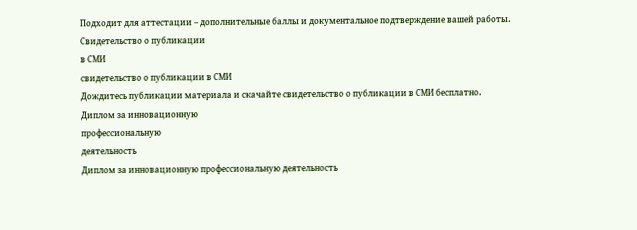Подходит для аттестации – дополнительные баллы и документальное подтверждение вашей работы.
Свидетельство о публикации
в СМИ
свидетельство о публикации в СМИ
Дождитесь публикации материала и скачайте свидетельство о публикации в СМИ бесплатно.
Диплом за инновационную
профессиональную
деятельность
Диплом за инновационную профессиональную деятельность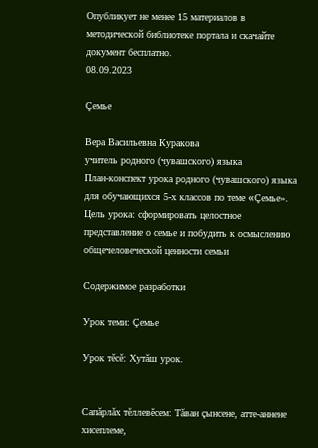Опубликует не менее 15 материалов в методической библиотеке портала и скачайте документ бесплатно.
08.09.2023

Çемье

Вера Васильевна Куракова
учитель родного (чувашского) языка
План-конспект урока родного (чувашского) языка для обучающихся 5-х классов по теме «Çемье». Цель урока: сформировать целостное представление о семье и побудить к осмыслению общечеловеческой ценности семьи

Содержимое разработки

Урок теми: Çемье

Урок тĕсĕ: Хутăш урок.


Сапăрлăх тĕллевĕсем: Тăван çынсене, атте-аннене хисеплеме,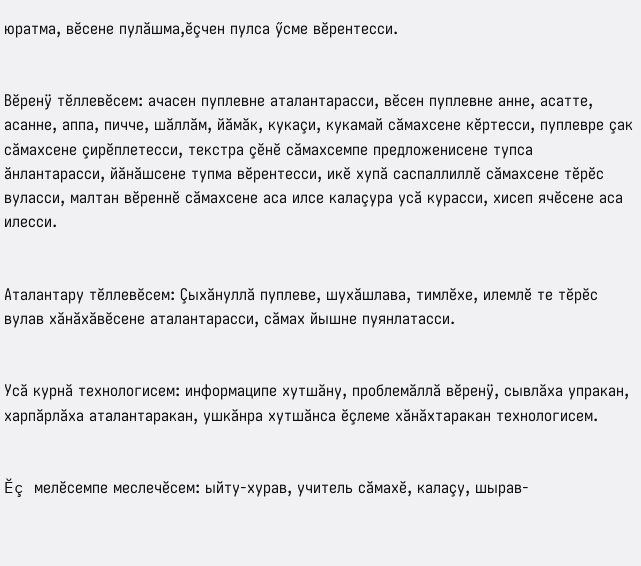юратма, вӗсене пулӑшма,ӗçчен пулса ӳсме вӗрентесси.


Вĕренÿ тĕллевĕсем: ачасен пуплевне аталантарасси, вӗсен пуплевне анне, асатте, асанне, аппа, пичче, шӑллӑм, йӑмӑк, кукаçи, кукамай сӑмахсене кӗртесси, пуплевре çак сӑмахсене çирӗплетесси, текстра çӗнӗ сӑмахсемпе предложенисене тупса ӑнлантарасси, йăнӑшсене тупма вĕрентесси, икӗ хупӑ саспаллиллӗ сӑмахсене тӗрӗс вуласси, малтан вӗреннӗ сӑмахсене аса илсе калаçура усӑ курасси, хисеп ячӗсене аса илесси.


Аталантару тĕллевĕсем: Çыхăнуллă пуплеве, шухăшлава, тимлĕхе, илемлĕ те тĕрĕс вулав хăнăхăвĕсене аталантарасси, сăмах йышне пуянлатасси.


Усă курнă технологисем: информаципе хутшăну, проблемăллă вĕренÿ, сывлăха упракан, харпăрлăха аталантаракан, ушкăнра хутшăнса ĕçлеме хăнăхтаракан технологисем.


Ĕç мелĕсемпе меслечĕсем: ыйту-хурав, учитель сăмахĕ, калаçу, шырав-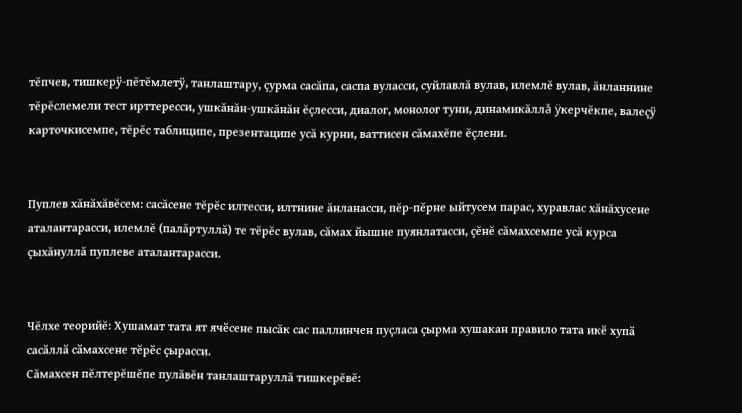тĕпчев, тишкерÿ-пĕтĕмлетÿ, танлаштару, çурма сасăпа, саспа вуласси, суйлавлă вулав, илемлĕ вулав, ăнланнине тĕрĕслемели тест ирттересси, ушкăнăн-ушкăнăн ĕçлесси, диалог, монолог туни, динамикăллă ÿкерчĕкпе, валеçÿ карточкисемпе, тĕрĕс таблиципе, презентаципе усă курни, ваттисен сăмахĕпе ĕçлени.


Пуплев хăнăхăвĕсем: сасăсене тĕрĕс илтесси, илтнине ăнланасси, пĕр-пĕрне ыйтусем парас, хуравлас хăнăхусене аталантарасси, илемлĕ (палăртуллă) те тĕрĕс вулав, сăмах йышне пуянлатасси, çĕнĕ сăмахсемпе усă курса çыхăнуллă пуплеве аталантарасси.


Чĕлхе теорийĕ: Хушамат тата ят ячӗсене пысăк сас паллинчен пуçласа çырма хушакан правило тата икӗ хупӑ сасӑллӑ сӑмахсене тӗрӗс çырасси.
Сăмахсен пĕлтерĕшĕпе пулăвĕн танлаштаруллă тишкерĕвĕ: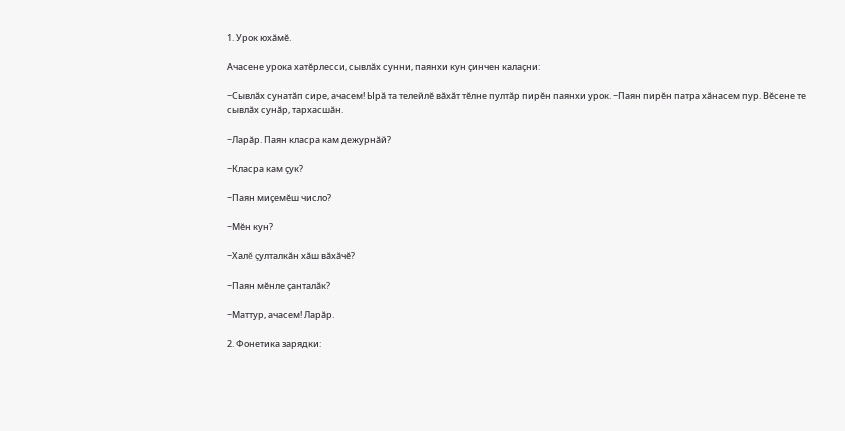1. Урок юхӑмĕ.

Ачасене урока хатĕрлесси, сывлӑх сунни, паянхи кун çинчен калаçни:

−Сывлӑх сунатӑп сире, ачасем! Ырӑ та телейлĕ вӑхӑт тĕлне пултӑр пирĕн паянхи урок. −Паян пирĕн патра хӑнасем пур. Вĕсене те сывлӑх сунӑр, тархасшӑн.

−Ларӑр. Паян класра кам дежурнӑй?

−Класра кам çук?

−Паян миçемĕш число?

−Мĕн кун?

−Халĕ çулталкӑн хӑш вӑхӑчĕ?

−Паян мĕнле çанталӑк?

−Маттур, ачасем! Ларӑр.

2. Фонетика зарядки: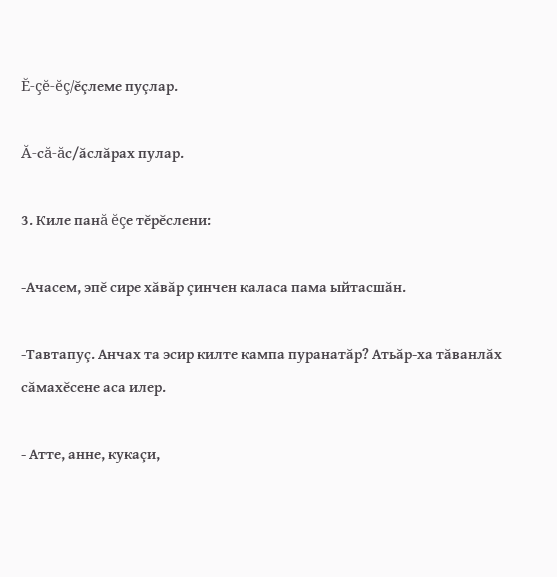Ĕ-çĕ-ĕç/ĕçлеме пуçлар.

Ă-сă-ăс/ăслăрах пулар.

3. Киле панă ĕçе тĕрĕслени:

-Ачасем, эпĕ сире хăвăр çинчен каласа пама ыйтасшăн.

-Тавтапуç. Анчах та эсир килте кампа пуранатăр? Атьăр-ха тăванлăх сăмахĕсене аса илер.

- Атте, анне, кукаçи,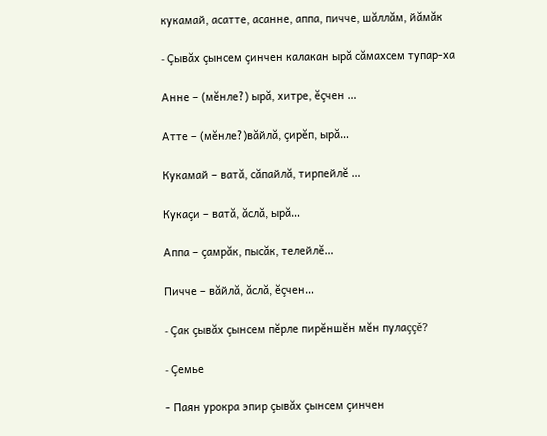кукамай, асатте, асанне, аппа, пичче, шăллăм, йăмăк

- Çывăх çынсем çинчен калакан ырă сăмахсем тупар-ха

Анне – (мĕнле?) ырă, хитре, ĕçчен …

Атте – (мĕнле?)вăйлă, çирĕп, ырă…

Кукамай – ватă, сăпайлă, тирпейлĕ …

Кукаçи – ватă, ăслă, ырă…

Аппа – çамрăк, пысăк, телейлĕ…

Пичче – вăйлă, ăслă, ĕçчен…

- Çак çывăх çынсем пĕрле пирĕншĕн мĕн пулаççĕ?

- Çемье

- Паян урокра эпир çывăх çынсем çинчен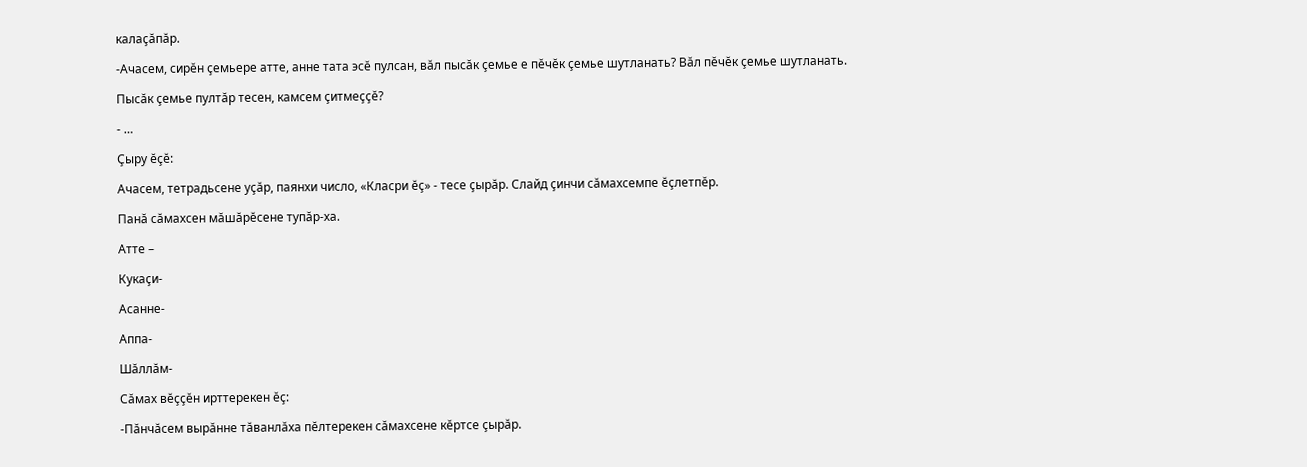калаçăпăр.

-Ачасем, сирĕн çемьере атте, анне тата эсĕ пулсан, вăл пысăк çемье е пĕчĕк çемье шутланать? Вăл пĕчĕк çемье шутланать.

Пысăк çемье пултăр тесен, камсем çитмеççĕ?

- …

Çыру ĕçĕ:

Ачасем, тетрадьсене уçăр, паянхи число, «Класри ĕç» - тесе çырăр. Слайд çинчи сăмахсемпе ĕçлетпĕр.

Панă сăмахсен мăшăрĕсене тупăр-ха.

Атте –

Кукаçи-

Асанне-

Аппа-

Шăллăм-

Сăмах вĕççĕн ирттерекен ĕç:

-Пăнчăсем вырăнне тăванлăха пĕлтерекен сăмахсене кĕртсе çырăр.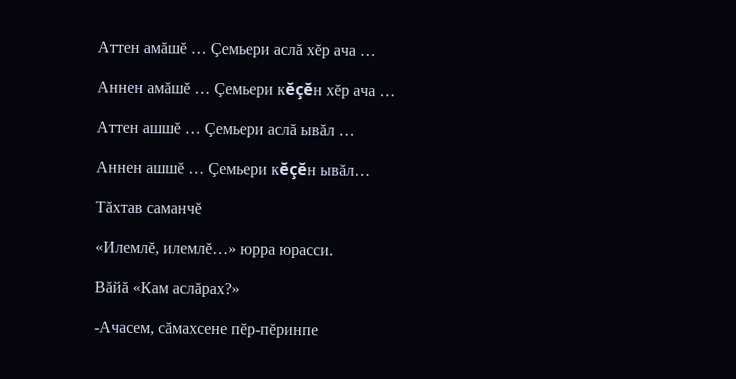Аттен амăшĕ … Çемьери аслă хĕр ача …

Аннен амăшĕ … Çемьери кĕçĕн хĕр ача …

Аттен ашшĕ … Çемьери аслă ывăл …

Аннен ашшĕ … Çемьери кĕçĕн ывăл…

Тăхтав саманчĕ

«Илемлĕ, илемлĕ…» юрра юрасси.

Вăйă «Кам аслăрах?»

-Ачасем, сăмахсене пĕр-пĕринпе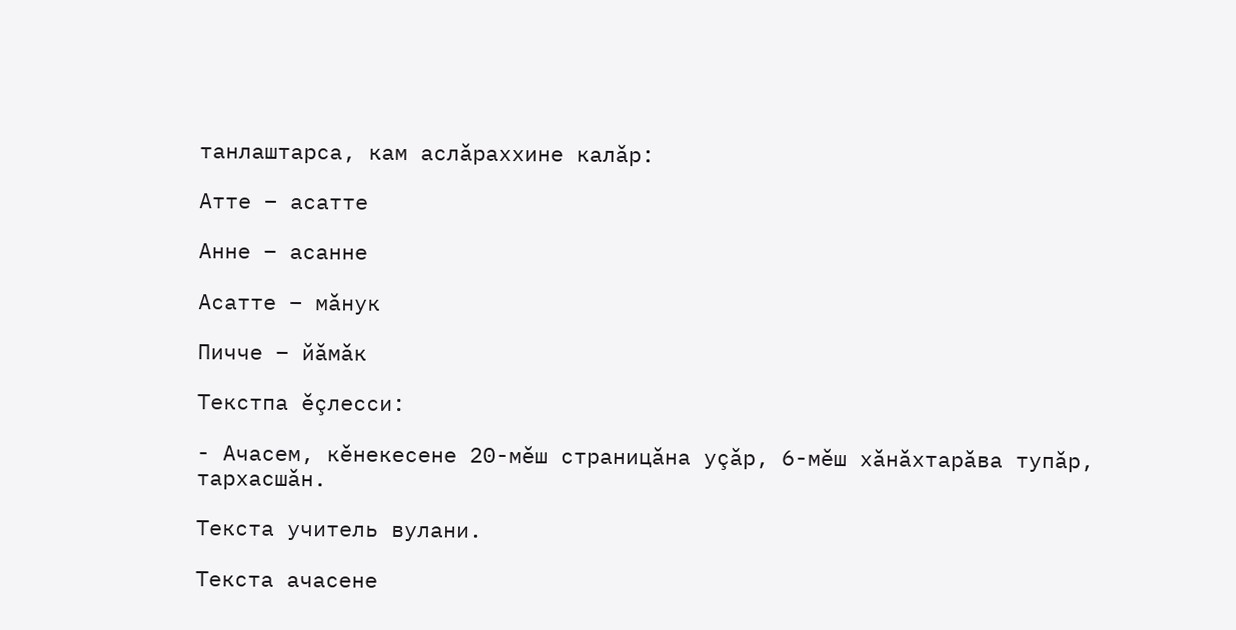танлаштарса, кам аслăраххине калăр:

Атте – асатте

Анне – асанне

Асатте – мăнук

Пичче – йăмăк

Текстпа ĕçлесси:

- Ачасем, кĕнекесене 20-мĕш страницăна уçăр, 6-мĕш хăнăхтарăва тупăр, тархасшăн.

Текста учитель вулани.

Текста ачасене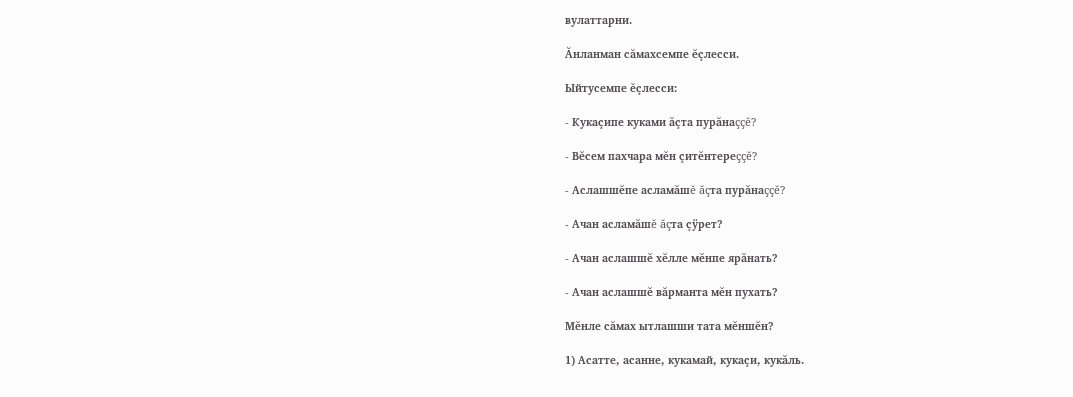вулаттарни.

Ăнланман сăмахсемпе ĕçлесси.

Ыйтусемпе ĕçлесси:

- Кукаçипе куками ăçта пурăнаççĕ?

- Вĕсем пахчара мĕн çитĕнтереççĕ?

- Аслашшĕпе асламăшĕ ăçта пурăнаççĕ?

- Ачан асламăшĕ ăçта çÿрет?

- Ачан аслашшĕ хĕлле мĕнпе ярăнать?

- Ачан аслашшĕ вăрманта мĕн пухать?

Мĕнле сăмах ытлашши тата мĕншĕн?

1) Асатте, асанне, кукамай, кукаçи, кукăль.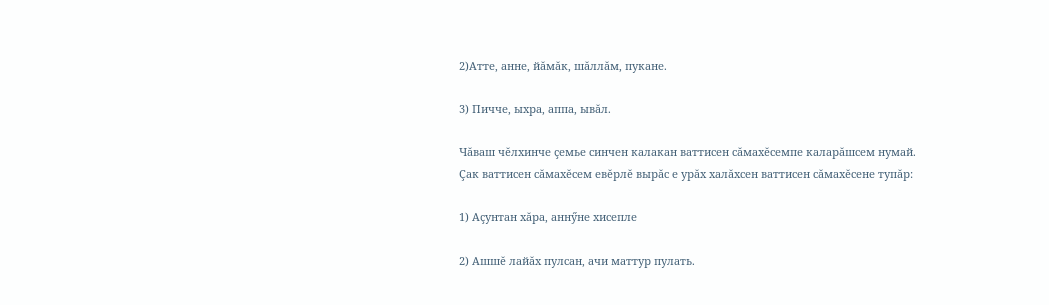2)Атте, анне, йăмăк, шăллăм, пукане.

3) Пичче, ыхра, аппа, ывăл.

Чăваш чĕлхинче çемье синчен калакан ваттисен сăмахĕсемпе каларăшсем нумай. Çак ваттисен сăмахĕсем евĕрлĕ вырăс е урăх халăхсен ваттисен сăмахĕсене тупăр:

1) Аçунтан хăра, аннӳне хисепле

2) Ашшĕ лайăх пулсан, ачи маттур пулать.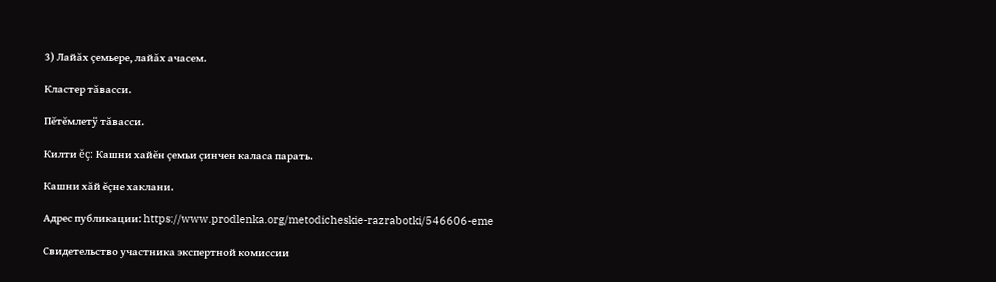3) Лайăх çемьере, лайăх ачасем.

Кластер тăвасси.

Пĕтĕмлетÿ тăвасси.

Килти ĕç: Кашни хайĕн çемьи çинчен каласа парать.

Кашни хăй ĕçне хаклани.

Адрес публикации: https://www.prodlenka.org/metodicheskie-razrabotki/546606-eme

Свидетельство участника экспертной комиссии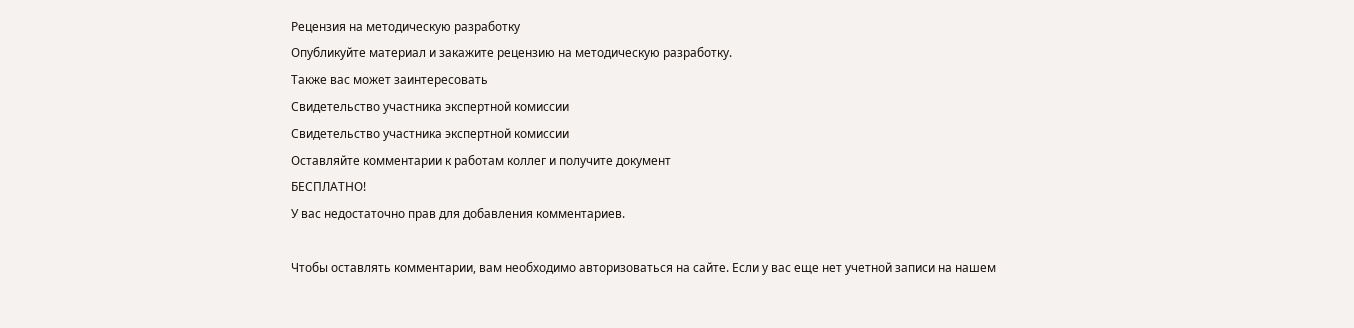Рецензия на методическую разработку
Опубликуйте материал и закажите рецензию на методическую разработку.
Также вас может заинтересовать
Свидетельство участника экспертной комиссии
Свидетельство участника экспертной комиссии
Оставляйте комментарии к работам коллег и получите документ
БЕСПЛАТНО!
У вас недостаточно прав для добавления комментариев.

Чтобы оставлять комментарии, вам необходимо авторизоваться на сайте. Если у вас еще нет учетной записи на нашем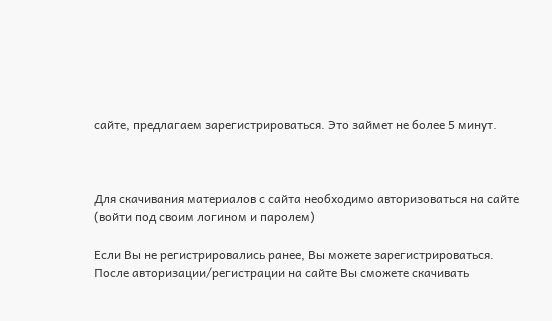сайте, предлагаем зарегистрироваться. Это займет не более 5 минут.



Для скачивания материалов с сайта необходимо авторизоваться на сайте (войти под своим логином и паролем)

Если Вы не регистрировались ранее, Вы можете зарегистрироваться.
После авторизации/регистрации на сайте Вы сможете скачивать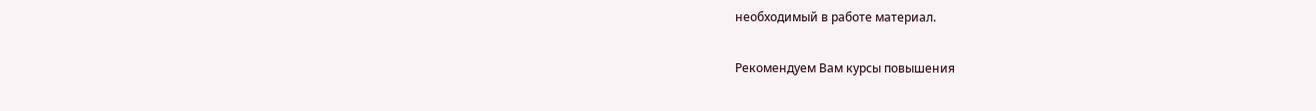необходимый в работе материал.

Рекомендуем Вам курсы повышения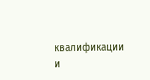квалификации и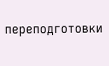переподготовки